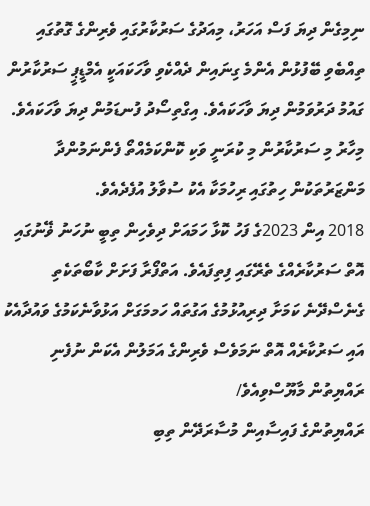ނިމިގެން ދިޔަ ފަސް އަހަރު، މިއަދުގެ ސަރުކާރުގައި ވެރިންގެ ގޮތުގައި ތިއްބެވި ބޭފުޅުން އެންމެ ގިނައިން ދެއްކެވި ވާހަކައަކީ އެމްޑީޕީ ސަރުކާރުން ގައުމު ދަރުވަމުން ދިޔަ ވާހަކައެވެ. އިގްތިސޯދު ފުނޑަމުން ދިޔަ ވާހަކައެވެ. މިހާރު މި ސަރުކާރުން މި ކުރަނީ ވަކި ކޮންކަމެއްތޯ ފެންނަމުންދާ މަންޒަރުތަކުން ހިތުގައި ރިހުމަކާ އެކު ސުވާލު އުފެދެއެވެ.
2018 އިން 2023ގެ ފަހު ކޮޅާ ހަމައަށް ދިވެހިން ތިބީ ނުހަނު ޥޭނުގައި އޮތް ސަރުކާރެއްގެ ތެރޭގައި ފިތިފައެވެ. އަތްފޯރާ ފަށަށް ކާބޯތަކެތި ގެނެސްދޭނެ ކަމަށާ ދިރިއުޅުމުގެ އަގުތައް ހަމމަގަށް އަޅުވާނެކަމުގެ ވައުދާއެކު އައި ސަރުކާރެއް އޮތް ނަމަވެސް ވެރިންގެ އަމަލުން އެކަން ނުފެނި ރައްޔިތުން މާޔޫސްވިއެވެ/
ރައްޔިތުންގެ ފައިސާއިން މުސާރަދޭން ތިބި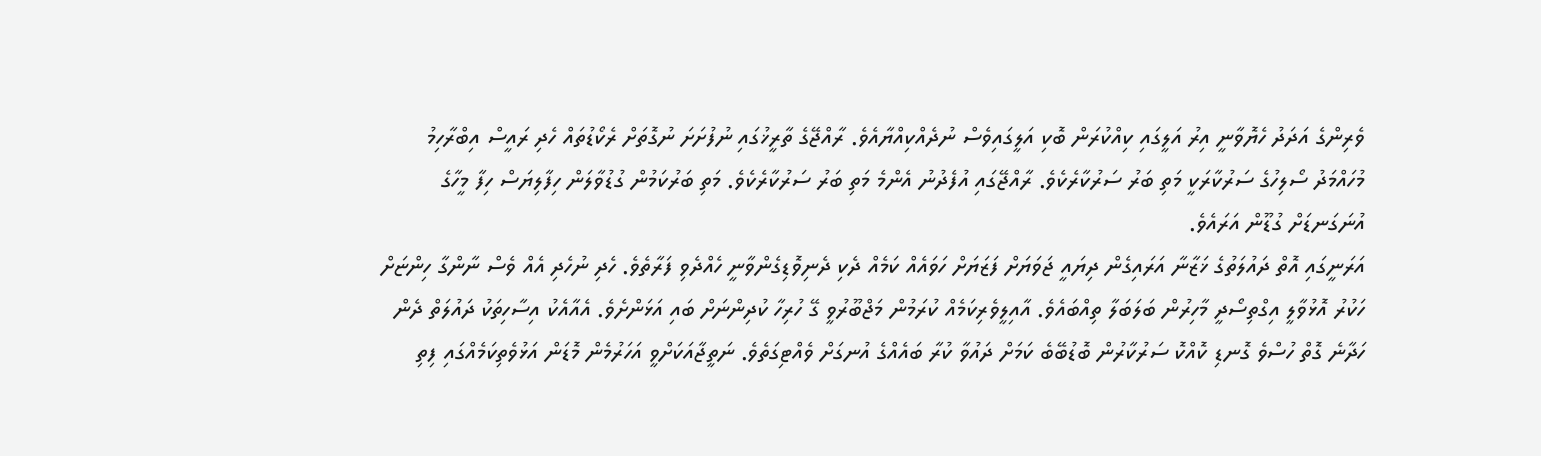ވެރިންގެ އަދަދު ހެޔޮވާނީ އިރު އަލީގައި ކިއްކުރަން ބޮކި އަލީގައިވެސް ނުދެއްކިއްޔާއެވެ. ރާއްޖޭގެ ތާރީޚުގައި ނުފުށަށަ ނުގޮތަށް ރެކޯޑުތައް ހެދި ރައީސް އިބްރާހިމު މުހައްމަދު ސޯލިހުގެ ސަރުކާރަކީ މަތި ބަރު ސަރުކާރެކެވެ. ރާއްޖޭގައި އުފެދުނު އެންމެ މަތި ބަރު ސަރުކާރެކެވެ. މަތި ބަރުކަމުން ގުޑުވާލަން ހިފާލިޔަސް ހިފާ މީހާގެ އުނަގަނޑަށް ގުޑޫން އަރައެވެ.
އަރަނީގައި އޮތް ދައުލަތުގެ ޚަޒާނާ އަރައިގެން ދިޔައީ ޖަވަޔަށް ފަޒަޔަށް ހަވައެއް ކަމެއް ދެކި ދެނިވޮޑިގެންވާނީ ހެއްދެވި ފަރާތެވެ. ހެދި ނުހެދި އެއް ވެސް ނާންގާ ހިންޏަށް ހަކުރު އޮޅުވާލީ އިގްތިސޯދީ މާހިރުން ބަލަބަލާ ތިއްބައެވެ. އާއިލީވެރިކަމެއް ކުރަމުން މަޖްބޫރުވީ ގޭ ހުރިހާ ކުދިންނަށް ބައި އަޅަންށެވެ. އެއާއެކު އިސާހިތަކު ދައުލަތް ދެން ހަދާނެ ގޮތް ހުސްވެ ގޮނޑި ކޮއްކޮ ސަރުކާރުން ބޮޑުބޭބެ ކަމަށް ދައުވާ ކުރާ ބައެއްގެ އުނގަށް ވެއްޓިގަތެވެ. ނަތީޖާއަކަށްވީ އަހަރުމެން މޮޑަން އަޅުވެތިކަމެއްގައި ފިތި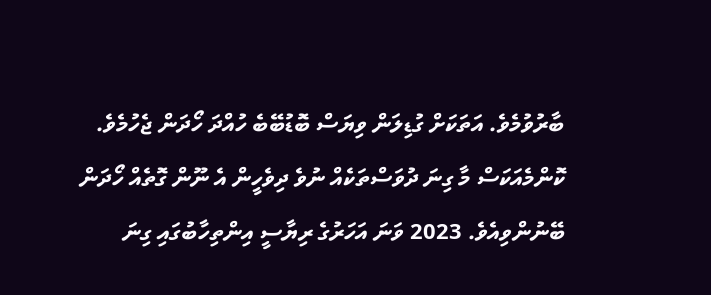ބާރުވުމެވެ. އަތަކަށް ގުޑިލަން ވިޔަސް ބޮޑުބޭބެ ހުއްދަ ހޯދަން ޖެހުމެވެ.
ކޮންމެއަކަސް މާ ގިނަ ދުވަސްތަކެއް ނުވެ ދިވެހީން އެ ނޫން ގޮތެއް ހޯދަން ބޭނުންވިއެވެ. 2023 ވަނަ އަހަރުގެ ރިޔާސީ އިންތިހާބުގައި ގިނަ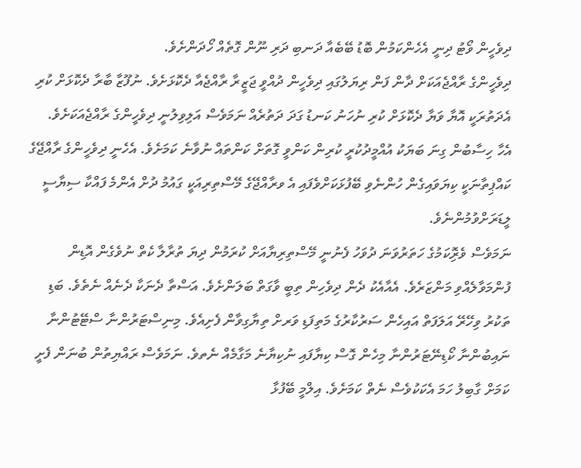ދިވެހީން ވޯޓު ދިނީ އެހެންކަމުން ބޮޑު ބޭބެއާ ދަނބި ދަރި ނޫން ގޮތެއް ހޯދަންށެވެ.
ދިވެހީންގެ ރާއްޖެއަކަށް ދާން ފަން ރިޔަލުގައި ދިވެހީން ދުއްވީ ޖަޒީރާ ރާއްޖެއާ ދެކޮޅަށެވެ. ނުފޫޒާ ބާރާ ދެކޮޅަށް ކުރި އެދަތުރަކީ އޮޔާ ވަޔާ ދެކޮޅަށް ކުރި ނުހަނު ކަނޑު ގަދަ ދަތުރެއް ނަމަވެސް އަލިވިލުނީ ދިވެހީންގެ ރާއްޖެއަކަށެވެ.
އެހާ ހިސާބުން ގިނަ ބަޔަކު އުއްމީދުކުރީ ކުރިން ކަންވީ ގޮތަށް ކަންތައް ނުވާނެ ކަމަށެވެ. އެހެނީ ދިވެހީންގެ ރާއްޖޭގެ ކައްޕިތާނަކީ ކިޔަވައިގެން ހުންނެވި ބޭފުޅަކަށްވެފައި އެ ވރާއްޖޭގެ މޭސްތިރިއަކީ ގައުމު ދުށް އެންމެ ފައްކާ ސިޔާސީ ލީޑަރަށްވުމުންނެވެ.
ނަމަވެސް ވެރިޮކަމުގެ ހަތަރުވަނަ ދުވަހު ފެނުނީ މޭސްތިރިޔާއަށް ކުރަމުން ދިޔަ ތުރާލާ ކެތް ނުވެގެން އޮޑިން ފުންމަވާލެއްވި މަންޒަރެވެ. އެއާއެކު ދެން ދިވެހިން ތިބީ ވާގަތް ބަލަންށެވެ. އަސްތާ ދެނަކާ ދެނެއް ނެތެވެ. ބަޑި ތަކުރު ވިހޭރޭ އަލަފަތް އައިހެން ސަރުކާރުގެ މަތިފަޑި ވަރށް ތިޔާގިވާން ފެށިއެވެ. މިނިސްޓަރުންނާ ސްޓޭޓުންނާ ނައިބުންނާ ކޯޑިނޭޓަރުންނާ މިހެން ގޮސް ކިޔާފައި ނުކިޔާނެ މަގާމެއް ނެތވެ. ނަމަވެސް ރައްޔިތުން ބުނަން ފެށީ ކަމަށް ގާބިލު ހަމަ އެކަކުވެސް ނެތް ކަމަށެވެ. އިލްމީ ބޭފުޅާ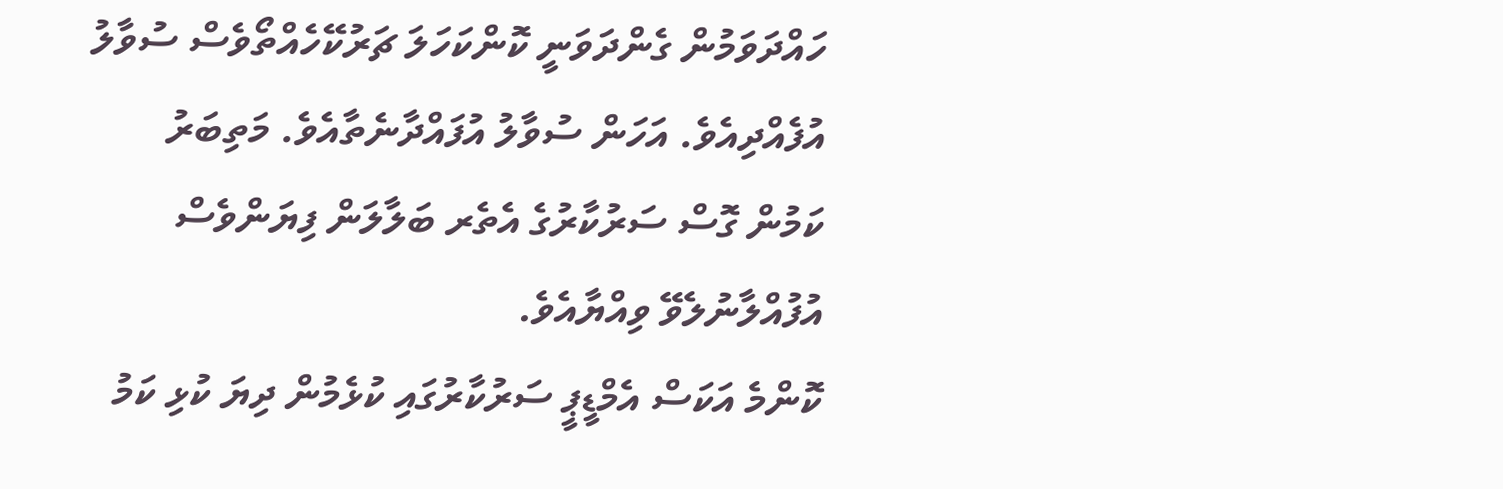ހައްދަވަމުން ގެންދަވަނީ ކޮންކަހަލަ ޗަރުކޭހެއްތޯވެސް ސުވާލު އުފެއްދިއެވެ. އަހަން ސުވާލު އުފައްދާނެތާއެވެ. މަތިބަރު ކަމުން ގޮސް ސަރުކާރުގެ އެތެރ ބަލާލަން ފިޔަންވެސް އުފުއްލާނުލެވޭ ވިއްޔާއެވެ.
ކޮންމެ އަކަސް އެމްޑީޕީ ސަރުކާރުގައި ކުޅެމުން ދިޔަ ކުޅި ކަމު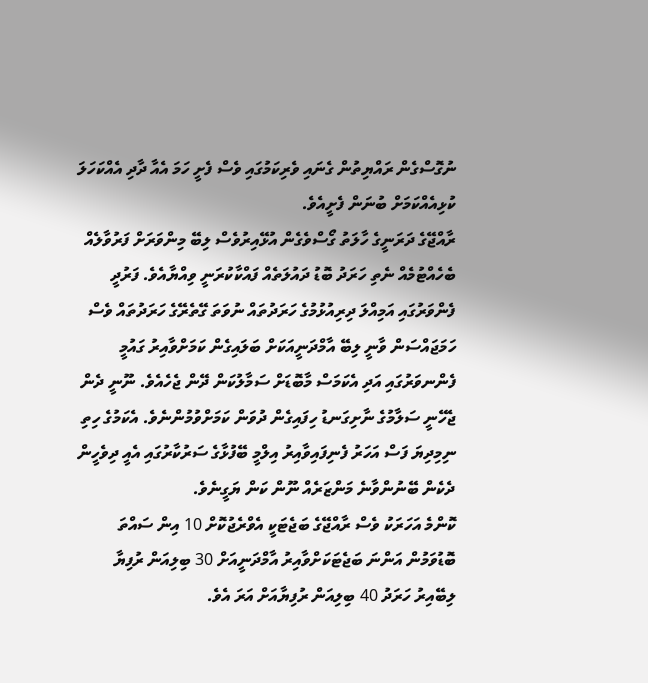ނުގޮސްގެން ރައްޔިތުން ގެނައި ވެރިކަމުގައި ވެސް ފެށީ ހަމަ އެއާ ދާދި އެއްކަހަލަ ކުޅިއެއްކަމަށް ބުނަން ފެށީއެވެ.
ރާއްޖޭގެ ދަރަނީގެ ހާލަތު ގޯސްވެގެން އުޅޭއިރުވެސް ލިބޭ މިންވަރަށް ފަރުވާލެއް ބެހެއްޓުމެއް ނެތި ހަރަދު ބޮޑު ދައުލަތެއް ފައްކާކުރަނީ ވިއްޔާއެވެ. ފަރުދީ ފެންވަރުގައި އަމިއްލަ ދިރިއުޅުމުގެ ހަރަދުތައް ނުވަތަ ގޭތެރޭގެ ހަރަދުތައް ވެސް ހަމަޖައްސަން ވާނީ ލިބޭ އާމްދަނީއަކަށް ބަލައިގެން ކަމަށްވާއިރު ގައުމީ ފެންނވަރުގައި އަދި އެކަމަސް މާބޮޑަށް ސަމާލުކަން ދޭން ޖެހެއެވެ. ނޫނީ ދެން ޖެހޭނީ ސަލާމުގެ ނާށިގަނޑު ހިފައިގެން ދުވަން ކަމަށްވުމުންނެވެ. އެކަމުގެ ހިތި ނިމިދިޔަ ފަސް އަހަރު ފެނިފައިވާއިރު އިލްމީ ބޭފުޅާގެ ސަރުކާރުގައި އެއީ ދިވެހީން ދެކެން ބޭނުންވާނެ މަންޒަރެއް ނޫން ކަން ޔަގީނެވެ.
ކޮންމެ އަހަރަކު ވެސް ރާއްޖޭގެ ބަޖެޓަކީ އެވްރެޖުކޮށް 10 އިން ސައްތަ ބޮޑުވަމުން އަންނަ ބަޖެޓަކަށްވާއިރު އާމްދަނީއަށް 30 ބިލިއަން ރުފިޔާ ލިބޭއިރު ހަރަދު 40 ބިލިއަން ރުފިޔާއަށް އަރަ އެވެ.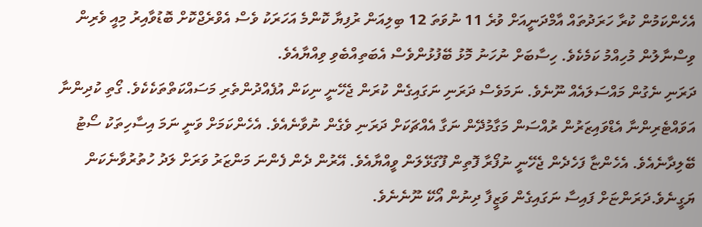އެހެންކަމުން ކުރާ ހަރަދުތައް އާމްދަނީއަށް ވުރެ 11 ނުވަތަ 12 ބިލިއަން ރުފިޔާ ކޮންމެ އަހަރަކު ވެސް އެވްރެޖްކޮށް ބޮޑުވާއިރު މިއީ ވެރިން ވިސްނާލުން މުހިއްމު ކަމެކެވެ. ހިސާބަށް ނުހަނު މޮޅު ބޭފުޅުންވެސް އެބަތިއްބެވި ވިއްޔާއެވެ.
ދަރަނި ނެގުން މައްސަލައެއް ނޫނެވެ. ނަމަވެސް ދަރަނި ނަގައިގެން ކުރަން ޖެހޭނީ ނިކަން އުފެއްދުންތެރި މަސައްކަތްތަކެކެވެ. ގޯތި ކުދިންނާ އަވައްޓެރިންނާ އެޑްވައިޒަރުން ރުއްސަން މަގާމުދޭން ނަގާ އެއްޗަކަށް ދަރަނި ވެގެން ނުވާނެއެވެ. އެހެންކަމަށް ވަނީ ނަމަ އިސާހިތަކު ސޯޓު ބޭލިދާނެއެވެ. އެހެންޏާ ފަހެދެން ޖެހޭނީ ނުފޯރާ ފޮތިން ފޫގަޅޭލަން ވީއްޔާއެވެ. އޭރުން ދެން ފެންނަ މަންޒަރު ވަރަށް ލަދު ހުތުރުވާނެކަން ޔަގީނެވެ.ދަރަންޏަށް ފައިސާ ނަގައިގެން ވަޒީފާ ދިނުން އޯކޭ ނޫނެނެވެ.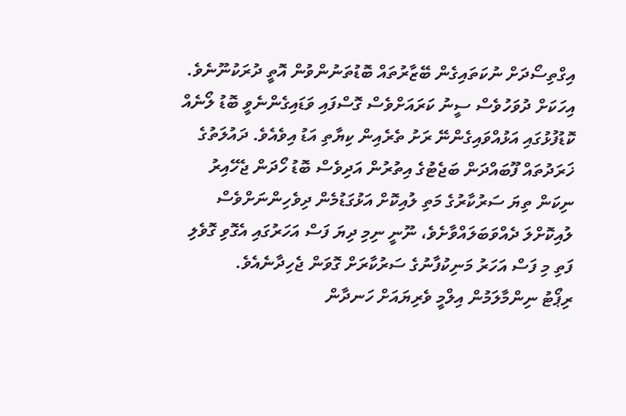އިގްތިސޯދަށް ނުކަތައިގެން ބޭޒާރުތައް ބޮޑުތަނުންވުން އޮތީ ދުރަކުނޫނެވެ.
އިހަކަށް ދުވަހުވެސް ސީނު ކަރައަށްވެސް ގޮސްފައި ވަޑައިގެންނެވީ ބޮޑު ލޯނެއް ކޮޑުފުޅުގައި އަޅުއްވައިގެންނޭ ރަށު ތެރެއިން ކިޔާތި އަޑު އިވެއެވެ. ދައުލަތުގެ ޚަރަދުތައް ފޫބައްދަން ބަޖެޓުގެ އިތުރުން އަދިވެސް ބޮޑު ހޯދަން ޖެހޭއިރު ނިކަން ތިޔަ ސަރުކާރުގެ މަތި ލުއިކޮށް އަޅުގަޑުމެން ދިވެހިންނަށްވެސް ލުއިކޮށްލަ ދެއްވަބަލައްވާށެވެ، ނޫނީ ނިމި ދިޔަ ފަސް އަހަރުގައި އެގޮވި ގޮވެލި ފަތި މި ފަސް އަހަރު މަނިކުފާނުގެ ސަރުކާރަށް ގޮވަން ޖެހިދާނެއެވެ.
ރިޕޯޓު ނިންމާލަމުން އިލްމީ ވެރިޔައަށް ހަނދާން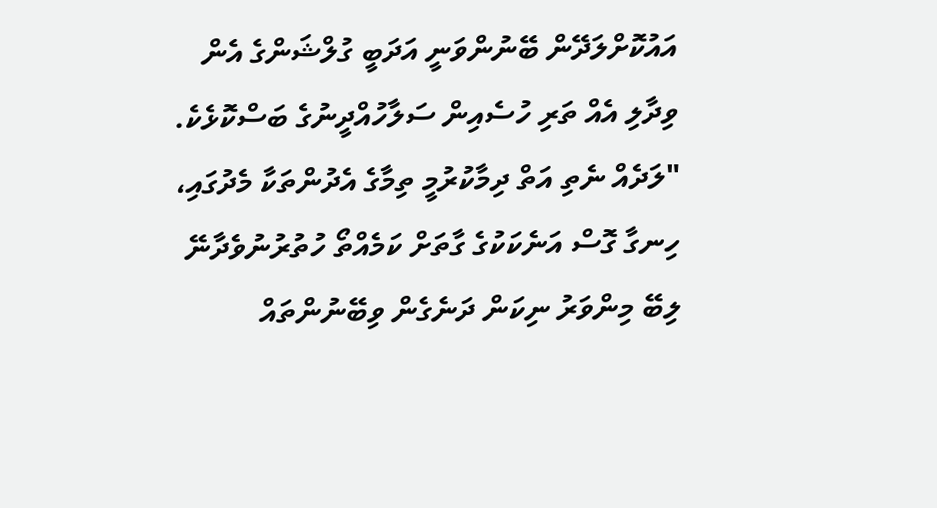އައުކޮށްލަދޭން ބޭނުންވަނީ އަދަބީ ގުލްޝަންގެ އެން ވިދާލި އެއް ތަރި ހުސެއިން ސަލާހުއްދީނުގެ ބަސްކޮޅެކެ.
"ލަދެއް ނެތި އަތް ދިމާކުރުމީ ތިމާގެ އެދުންތަކާ މެދުގައި،
ހިނގާ ގޮސް އަނެކަކުގެ ގާތަށް ކަމެއްތޯ ހުތުރުނުވެދާނޭ
ލިބޭ މިންވަރު ނިކަން ދަނެގެން ވިބޭނުންތައް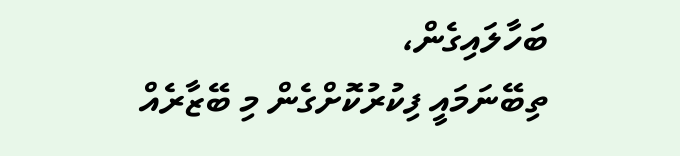ބަހާލައިގެން،
ތިބޭނަމައީ ފިކުރުކޮށްގެން މި ބޭޒާރެއް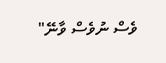ވެސް ނުވެސް ވާނޭ"